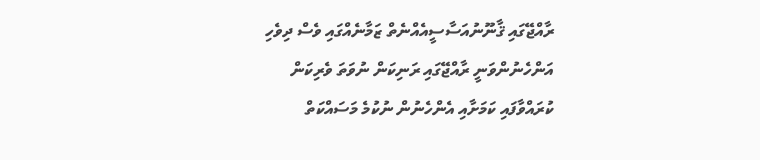ރާއްޖޭގައި ޤާނޫނުއަސާސީއެއްނެތް ޒަމާނެއްގައި ވެސް ދިވެހި އަންހެނުންވަނީ ރާއްޖޭގައި ރަނިކަން ނުވަތަ ވެރިކަން ކުރައްވާފައި ކަމަށާއި އެންހެނުން ނުކުމެ މަސައްކަތް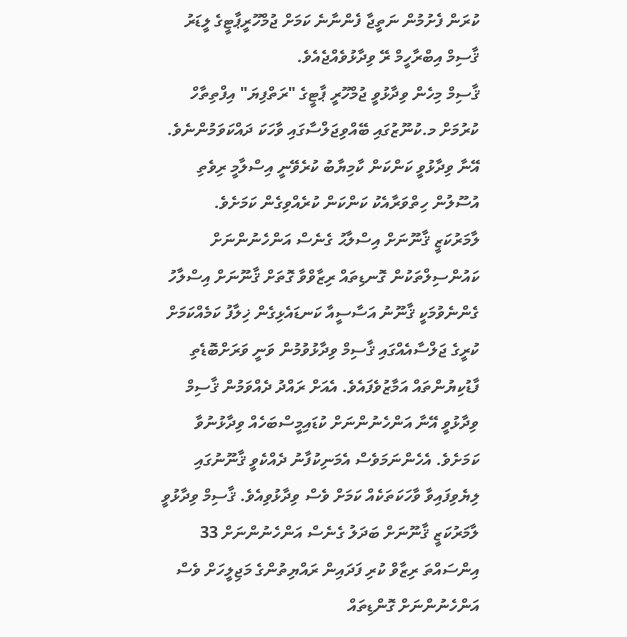ކުރަން ފެށުމުން ނަތީޖާ ފެންނާނެ ކަމަށް ޖުމްހޫރީޕާޓީގެ ލީޑަރު ޤާސިމް އިބްރާހީމް ރޭ ވިދާޅުވެއްޖެއެވެ.
ޤާސިމް މިހެން ވިދާޅުވީ ޖުމްހޫރީ ޕާޓީގެ "ރަތްފިޔަ" އިފްތިތާހް ކުރުމަށް މ.ކުނޫޒުގައި ބޭއްވިޖަލްސާގައި ވާހަކަ ދައްކަވަމުންނެވެ. އޭނާ ވިދާޅުވީ ކަންކަން ކާމިޔާބު ކުރެވޭނީ އިސްލާމީ ރިވެތި އުސޫލުން ހިތްވަރާއެކު ކަންކަން ކުރެއްވިގެން ކަމަށެވެ.
ލާމަރުކަޒީ ޤާނޫނަށް އިސްލާޙު ގެނެސް އަންހެނުންނަށް ކައުންސިލްތަކުން ގޮނޑިތައް ރިޒާވްވާ ގޮތަށް ޤާނޫނަށް އިސްލާހު ގެންނެވުމަކީ ޤާނޫނު އަސާސީއާ ކަނޑައެޅިގެން ޚިލާފު ކަމެއްކަމަށް ކުރީގެ ޖަލްސާއެއްގައި ޤާސިމް ވިދާޅުވުމުން ވަނީ ވަރަށްބޮޑެތި ފާޑުކިޔުންތައް އަމާޒުވެފައެވެ. އެއަށް ރައްދު ދެއްވަމުން ޤާސިމް ވިދާޅުވީ އޭނާ އަންހެނުންނަށް ކުޑައިމީސްބަހެއް ވިދާޅުނުވާ ކަމަށެވެ. އެހެންނަމަވެސް އެމަނިކުފާނު ދެއްކެވީ ޤާނޫނުގައި ލިޔެވިފައިވާ ވާހަކަތަކެއް ކަމަށް ވެސް ވިދާޅުވިއެވެ. ޤާސިމް ވިދާޅުވީ ލާމަރުކަޒީ ޤާނޫނަށް ބަދަލު ގެނެސް އަންހެނުންނަށް 33 އިންސައްތަ ރިޒާވް ކުރި ފަދައިން ރައްޔިތުންގެ މަޖިލީހަށް ވެސް އަންހެނުންނަށް ގޮންޑިތައް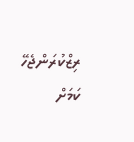ރިޒްކުރަންޖެހޭ ކަމަށް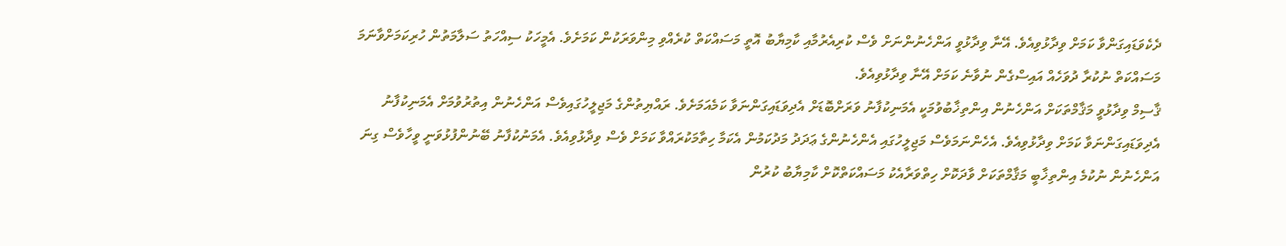ދެކެވަޑައިގަންވާ ކަމަށް ވިދާޅުވިއެވެ. އޭނާ ވިދާޅުވީ އަންހެނުންނަށް ވެސް ކުރިއެރުމާއި ކާމިޔާބު އޮތީ މަސައްކަތް ކުރެއްވި މިންވަރަކުން ކަމަށެވެ. އެމީހަކު ސިއްހަތު ސަލާމަތުން ހުރިކަމަށްވާނަމަ މަސައްކަތް ނުކުރާ ދުވަހެއް އައިސްގެން ނުވާނެ ކަމަށް އޭނާ ވިދާޅުވިއެވެ.
ޤާސިމް ވިދާޅުވީ މަޤާމްތަކަށް އަންހެނުން އިންތިޚާބުވުމަކީ އެމަނިކުފާނު ވަރަށްބޮޑަށް އެދިވަޑައިގަންނަވާ ކަމެއަމަށެވެ. ރައްޔިތުންގެ މަޖިލީހުގައިވެސް އަންހެނުން އިތުރުވުމަށް އެމަނިކުފާނު އެދިވަޑައިގަންނަވާ ކަމަށް ވިދާޅުވިއެވެ. އެހެންނަމަވެސް މަޖިލީހުގައި އެންހެނުންގެ ޢަދަދު މަދުކަމުން އެކަމާ ހިތާމަކުރައްވާ ކަމަށް ވެސް ވިދާޅުވިއެވެ. އެމަނުކުފާނު ބޭނުންފުޅުވަނީ ވީހާވެސް ގިނަ އަންހެނުން ނުކުމެ އިންތިޚާބީ މަޤާމްތަކަށް ވާދަކޮށް ހިތްވަރާއެކު މަސައްކަތްކޮށް ކާމިޔާބު ކުރުން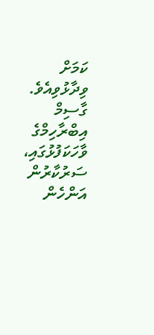ކަމަށް ވިދާޅުވިއެވެ.
ގާސިމް އިބްރާހިމްގެ ވާހަކަފުޅުގައި، ސަރުކާރުން އަންހެން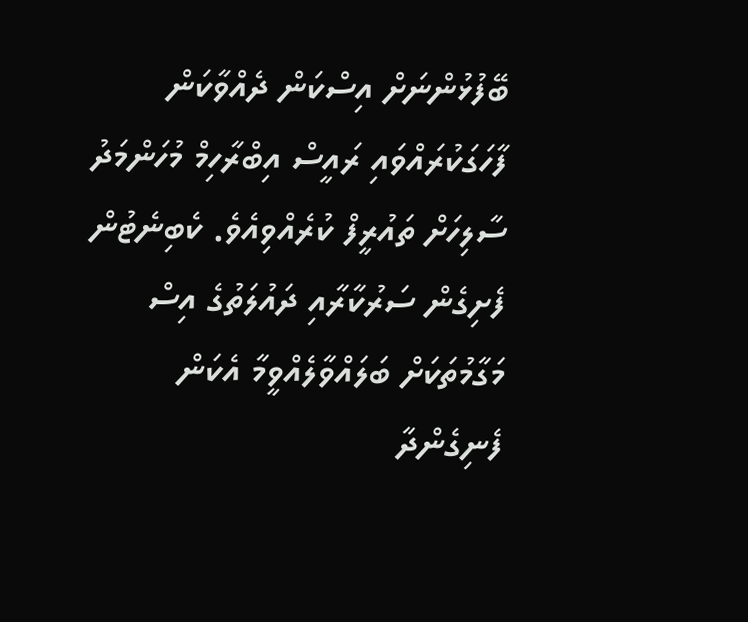ބޭފުޅުންނަށް އިސްކަން ދެއްވާކަން ފާހަގަކުރައްވައި ރައީސް އިބްރާހިމް މުހަންމަދު ސާލިހަށް ތައުރީފް ކުރެއްވިއެވެ. ކެބިނެޓުން ފެށިގެން ސަރުކާރާއި ދައުލަތުގެ އިސް މަގާމުތަކަށް ބަލައްވާލެއްވީމާ އެކަން ފެނިގެންދާ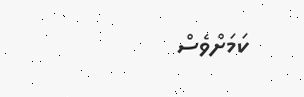ކަމަށްވެސް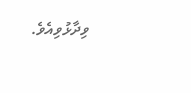ވިދާޅުވިއެވެ.